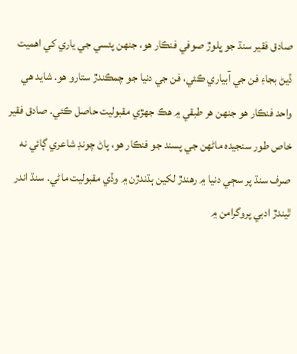صادق فقير سنڌ جو ڀلوڙ صوفي فنڪار هو، جنهن پئسي جي ياري کي اهميت ڏيڻ بجاءِ فن جي آبياري ڪئي، فن جي دنيا جو چمڪندڙ ستارو هو. شايد هي واحد فنڪار هو جنهن هر طبقي ۾ هڪ جهڙي مقبوليت حاصل ڪئي. صادق فقير خاص طور سنجيده ماڻهن جي پسند جو فنڪار هو، پاڻ چونڊ شاعري ڳائي نه صرف سنڌ پر سڄي دنيا ۾ رهندڙ لکين ٻڌندڙن ۾ وڏي مقبوليت ماڻي. سنڌ اندر ٿيندڙ ادبي پروگرامن ۾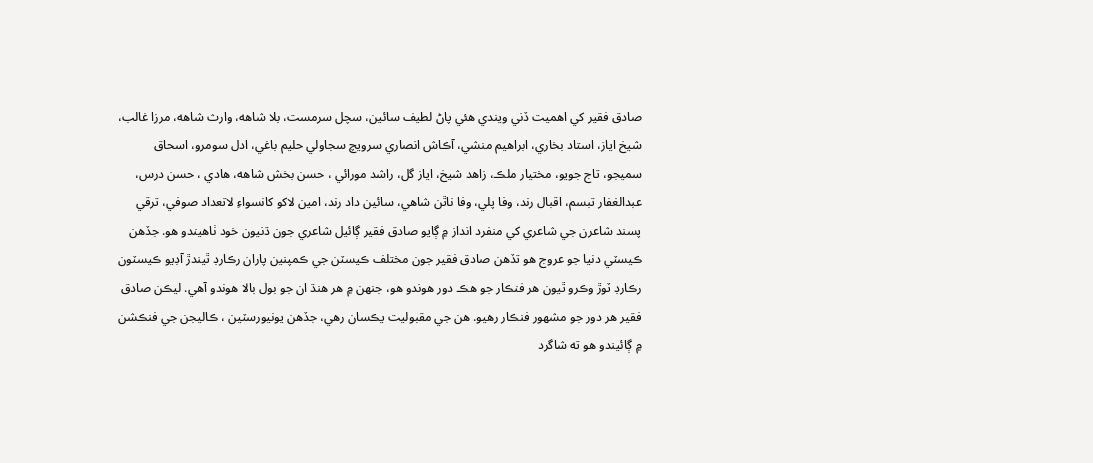صادق فقير کي اهميت ڏني ويندي هئي پاڻ لطيف سائين، سچل سرمست، بلا شاهه، وارث شاهه، مرزا غالب، شيخ اياز، استاد بخاري، ابراهيم منشي، آڪاش انصاري سرويچ سجاولي حليم باغي، ادل سومرو، اسحاق سميجو، تاج جويو، مختيار ملڪ، زاهد شيخ، اياز گل، راشد مورائي ، حسن بخش شاهه، هادي ، حسن درس، عبدالغفار تبسم، اقبال رند، وفا پلي، وفا ناٿن شاهي، سائين داد رند، امين لاکو کانسواءِ لاتعداد صوفي، ترقي پسند شاعرن جي شاعري کي منفرد انداز ۾ ڳايو صادق فقير ڳائيل شاعري جون ڌنيون خود ٺاهيندو هو. جڏهن ڪيسٽي دنيا جو عروج هو تڏهن صادق فقير جون مختلف ڪيسٽن جي ڪمپنين پاران رڪارڊ ٿيندڙ آڊيو ڪيسٽون رڪارڊ ٽوڙ وڪرو ٿيون هر فنڪار جو هڪ دور هوندو هو، جنهن ۾ هر هنڌ ان جو بول بالا هوندو آهي. ليڪن صادق فقير هر دور جو مشهور فنڪار رهيو. هن جي مقبوليت يڪسان رهي، جڏهن يونيورسٽين ، ڪاليجن جي فنڪشن ۾ ڳائيندو هو ته شاگرد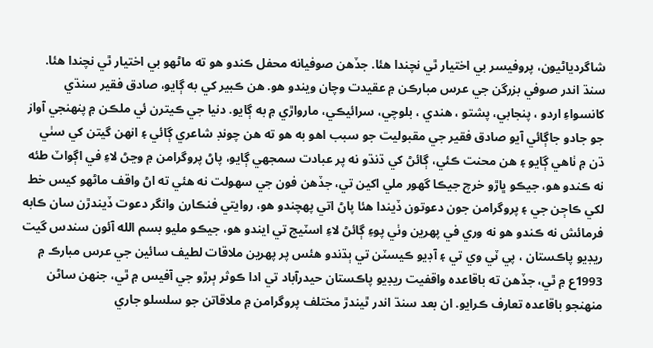شاگردياڻيون، پروفيسر بي اختيار ٿي نچندا هئا. جڏهن صوفيانه محفل ڪندو هو ته ماڻهو بي اختيار ٿي نچندا هئا. سنڌ اندر صوفي بزرگن جي عرس مبارڪن ۾ عقيدت وچان ويندو هو. هن ڪبير کي به ڳايو، صادق فقير سنڌي کانسواءِ اردو ، پنجابي، پشتو ، هندي ، بلوچي، سرائيڪي، مارواڙي ۾ به ڳايو. دنيا جي ڪيترن ئي ملڪن ۾ پنهنجي آواز جو جادو جاڳائي آيو صادق فقير جي مقبوليت جو سبب اهو به هو ته هن چونڊ شاعري ڳائي ۽ انهن گيتن کي سٺي ڌن ۾ ٺاهي ڳايو ۽ هن محنت ڪئي، ڳائڻ کي ڌنڌو نه پر عبادت سمجهي ڳايو، پاڻ پروگرامن ۾ وڃڻ لاءِ في اڳواٽ طئه نه ڪندو هو، جيڪو ڀاڙو خرچ جيڪا گهور ملي اکين تي، جڏهن فون جي سهولت نه هئي ته اڻ واقف ماڻهو کيس خط لکي ڪاڄن جي ۽ پروگرامن جون دعوتون ڏيندا هئا پاڻ اتي پهچندو هو، روايتي فنڪارن وانگر دعوت ڏيندڙن سان ڪابه فرمائش نه ڪندو هو نه وري في پهرين وٺي پوءِ ڳائڻ لاءِ اسٽيج تي ايندو هو، جيڪو مليو بسم الله آئون سندس گيت ريڊيو پاڪستان ، پي ٽي وي تي ۽ آڊيو ڪيسٽن تي ٻڌندو هئس پر پهرين ملاقات لطيف سائين جي عرس مبارڪ ۾ 1993ع ۾ ٿي، جڏهن ته باقاعده واقفيت ريڊيو پاڪستان حيدرآباد تي ادا ڪوثر ٻرڙو جي آفيس ۾ ٿي، جنهن ساڻن منهنجو باقاعده تعارف ڪرايو. ان بعد سنڌ اندر ٿيندڙ مختلف پروگرامن ۾ ملاقاتن جو سلسلو جاري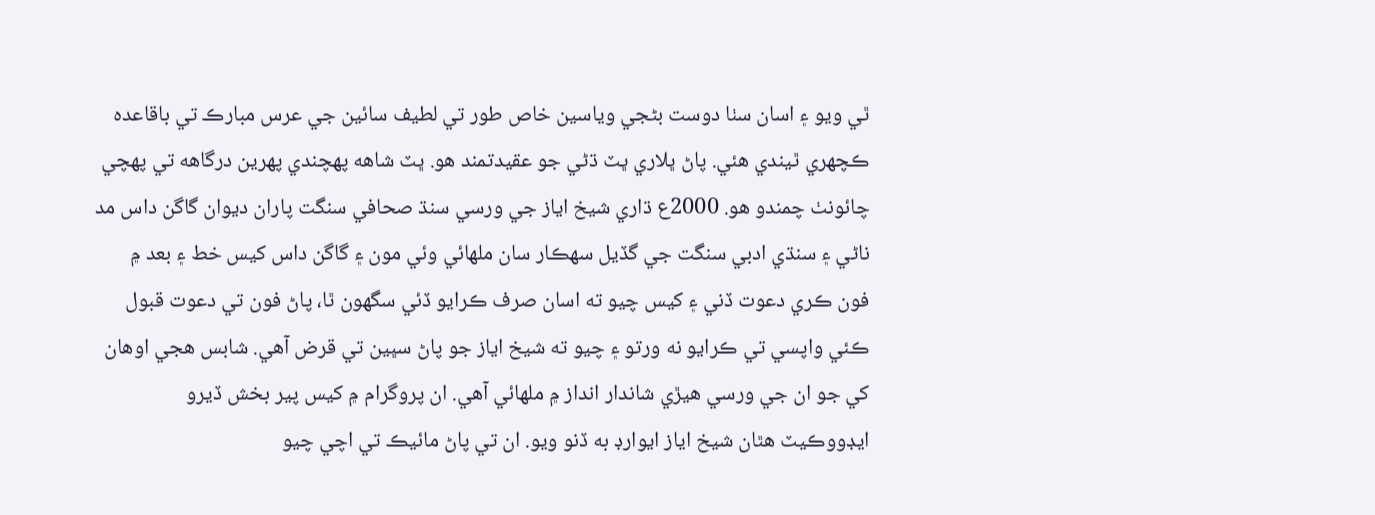ٿي ويو ۽ اسان سٺا دوست بڻجي وياسين خاص طور تي لطيف سائين جي عرس مبارڪ تي باقاعده ڪچهري ٿيندي هئي. پاڻ ڀلاري ڀٽ ڌڻي جو عقيدتمند هو. ڀٽ شاهه پهچندي پهرين درگاهه تي پهچي چائونٺ چمندو هو. 2000ع ڌاري شيخ اياز جي ورسي سنڌ صحافي سنگت پاران ديوان گاگن داس مد ناڻي ۽ سنڌي ادبي سنگت جي گڏيل سهڪار سان ملهائي وئي مون ۽ گاگن داس کيس خط ۽ بعد ۾ فون ڪري دعوت ڏني ۽ کيس چيو ته اسان صرف ڪرايو ڏئي سگهون ٿا، پاڻ فون تي دعوت قبول ڪئي واپسي تي ڪرايو نه ورتو ۽ چيو ته شيخ اياز جو پاڻ سڀين تي قرض آهي. شابس هجي اوهان کي جو ان جي ورسي هيڙي شاندار انداز ۾ ملهائي آهي. ان پروگرام ۾ کيس پير بخش ڏيرو ايڊووڪيٽ هٿان شيخ اياز ايوارڊ به ڏنو ويو. ان تي پاڻ مائيڪ تي اچي چيو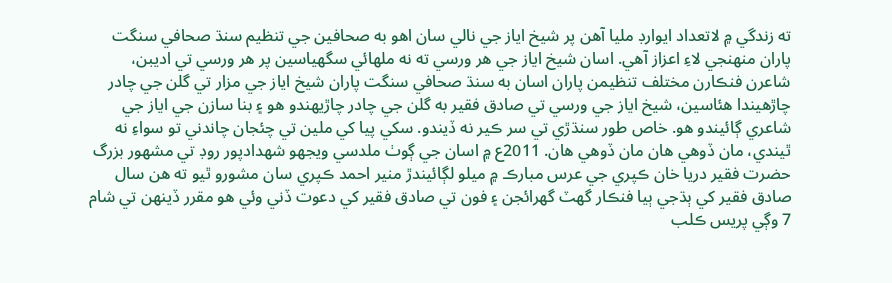ته زندگي ۾ لاتعداد ايوارڊ مليا آهن پر شيخ اياز جي نالي سان اهو به صحافين جي تنظيم سنڌ صحافي سنگت پاران منهنجي لاءِ اعزاز آهي. اسان شيخ اياز جي هر ورسي ته نه ملهائي سگهياسين پر هر ورسي تي اديبن، شاعرن فنڪارن مختلف تنظيمن پاران اسان به سنڌ صحافي سنگت پاران شيخ اياز جي مزار تي گلن جي چادر چاڙهيندا هئاسين، شيخ اياز جي ورسي تي صادق فقير به گلن جي چادر چاڙيهندو هو ۽ بنا سازن جي اياز جي شاعري ڳائيندو هو. خاص طور سنڌڙي تي سر ڪير نه ڏيندو. سکي پيا کي ملين تي چئجان چاندني تو سواءِ نه ٿيندي، مان ڏوهي هان مان ڏوهي هان. 2011ع ۾ اسان جي ڳوٺ ملدسي ويجهو شهدادپور روڊ تي مشهور بزرگ حضرت فقير دريا خان ڪپري جي عرس مبارڪ ۾ ميلو لڳائيندڙ منير احمد ڪپري سان مشورو ٿيو ته هن سال صادق فقير کي ٻڌجي ٻيا فنڪار گهٽ گهرائجن ۽ فون تي صادق فقير کي دعوت ڏني وئي هو مقرر ڏينهن تي شام 7 وڳي پريس ڪلب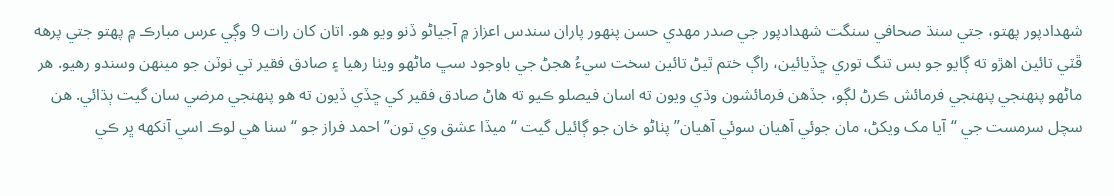شهدادپور پهتو، جتي سنڌ صحافي سنگت شهدادپور جي صدر مهدي حسن پنهور پاران سندس اعزاز ۾ آجياڻو ڏنو ويو هو. اتان کان رات 9 وڳي عرس مبارڪ ۾ پهتو جتي پرهه ڦٽي تائين اهڙو ته ڳايو جو بس تنگ توري ڇڏيائين، راڳ ختم ٿيڻ تائين سخت سيءُ هجڻ جي باوجود سڀ ماڻهو ويٺا رهيا ۽ صادق فقير تي نوٽن جو مينهن وسندو رهيو. هر ماڻهو پنهنجي پنهنجي فرمائش ڪرڻ لڳو، جڏهن فرمائشون وڌي ويون ته اسان فيصلو ڪيو ته هاڻ صادق فقير کي ڇڏي ڏيون ته هو پنهنجي مرضي سان گيت ٻڌائي. هن سچل سرمست جي “آيا مک ويکڻ، مان جوئي آهيان سوئي آهيان” پٺاڻو خان جو ڳائيل گيت “ميڏا عشق وي تون” احمد فراز جو “سنا هي لوڪ اسي آنکهه ڀر ڪي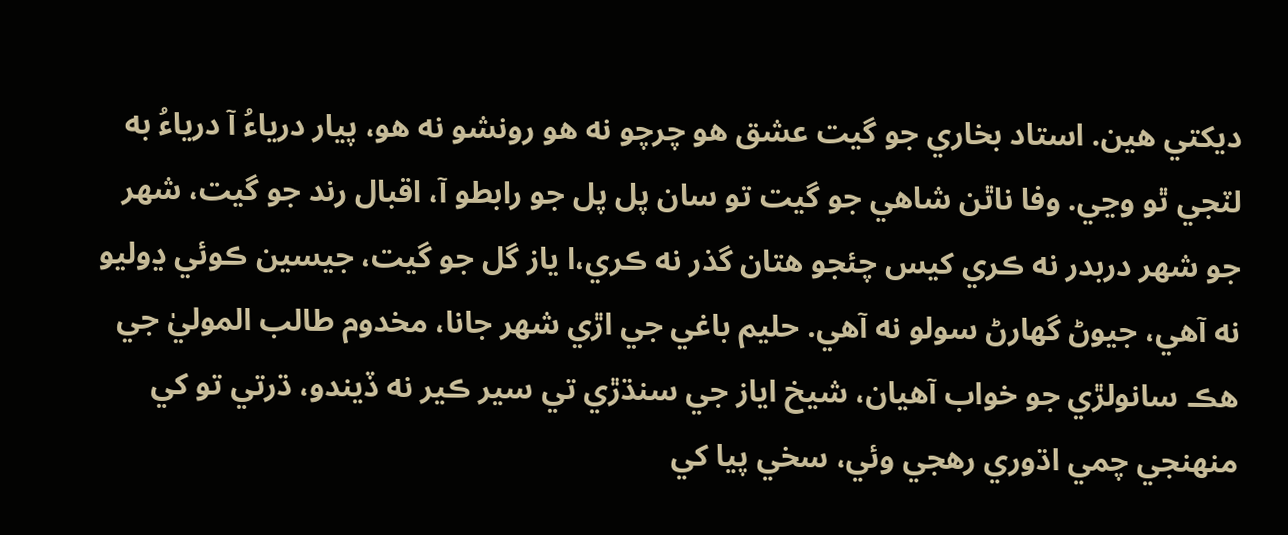ديکتي هين. استاد بخاري جو گيت عشق هو چرچو نه هو رونشو نه هو، پيار درياءُ آ درياءُ به لٽجي ٿو وڃي. وفا ناٿن شاهي جو گيت تو سان پل پل جو رابطو آ، اقبال رند جو گيت، شهر جو شهر دربدر نه ڪري کيس چئجو هتان گذر نه ڪري،ا ياز گل جو گيت، جيسين ڪوئي ڍوليو نه آهي، جيوڻ گهارڻ سولو نه آهي. حليم باغي جي اڙي شهر جانا، مخدوم طالب الموليٰ جي هڪ سانولڙي جو خواب آهيان، شيخ اياز جي سنڌڙي تي سير ڪير نه ڏيندو، ڌرتي تو کي منهنجي چمي اڌوري رهجي وئي، سخي پيا کي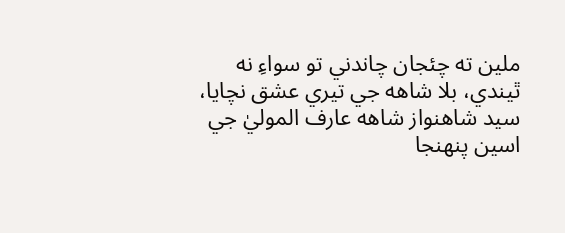ملين ته چئجان چاندني تو سواءِ نه ٿيندي، بلا شاهه جي تيري عشق نچايا، سيد شاهنواز شاهه عارف الموليٰ جي اسين پنهنجا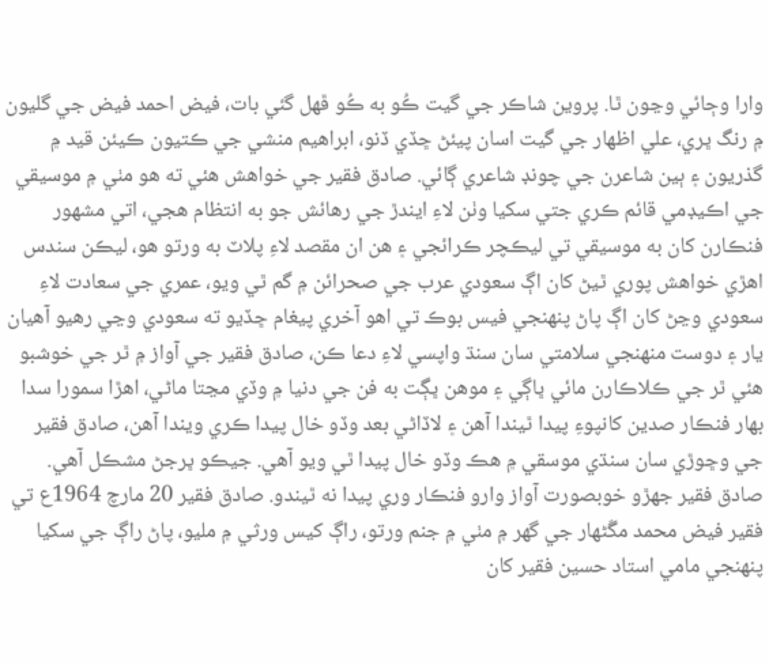وارا وڄائي وڃون ٿا. پروين شاڪر جي گيت ڪُو به ڪُو ڦهل گئي بات، فيض احمد فيض جي گليون ۾ رنگ ڀري، علي اظهار جي گيت اسان پيئڻ ڇڏي ڏنو، ابراهيم منشي جي ڪتيون ڪيئن قيد ۾ گذريون ۽ ٻين شاعرن جي چونڊ شاعري ڳائي. صادق فقير جي خواهش هئي ته هو مٺي ۾ موسيقي جي اڪيڊمي قائم ڪري جتي سکيا وٺن لاءِ ايندڙ جي رهائش جو به انتظام هجي، اتي مشهور فنڪارن کان به موسيقي تي ليڪچر ڪرائجي ۽ هن ان مقصد لاءِ پلاٽ به ورتو هو، ليڪن سندس اهڙي خواهش پوري ٿيڻ کان اڳ سعودي عرب جي صحرائن ۾ گم ٿي ويو، عمري جي سعادت لاءِ سعودي وڃڻ کان اڳ پاڻ پنهنجي فيس بوڪ تي اهو آخري پيغام ڇڏيو ته سعودي وڃي رهيو آهيان يار ۽ دوست منهنجي سلامتي سان سنڌ واپسي لاءِ دعا ڪن، صادق فقير جي آواز ۾ ٿر جي خوشبو هئي ٿر جي ڪلاڪارن مائي ڀاڳي ۽ موهن ڀڳت به فن جي دنيا ۾ وڏي مڃتا ماڻي، اهڙا سمورا سدا بهار فنڪار صدين کانپوءِ پيدا ٿيندا آهن ۽ لاڏاڻي بعد وڏو خال پيدا ڪري ويندا آهن، صادق فقير جي وڇوڙي سان سنڌي موسقي ۾ هڪ وڏو خال پيدا ٿي ويو آهي. جيڪو ڀرجڻ مشڪل آهي. صادق فقير جهڙو خوبصورت آواز وارو فنڪار وري پيدا نه ٿيندو. صادق فقير 20 مارچ 1964ع تي فقير فيض محمد مڱڻهار جي گهر ۾ مٺي ۾ جنم ورتو، راڳ کيس ورثي ۾ مليو، پاڻ راڳ جي سکيا پنهنجي مامي استاد حسين فقير کان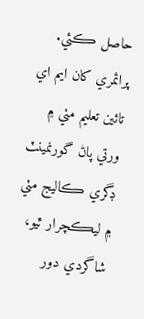حاصل ڪئي.
پرائمري کان ايم اي تائين تعليم مٺي ۾ ورتي پاڻ گورنمينٽ ڊگري ڪاليج مٺي ۾ ليڪچرار ٿيو، شاگردي دور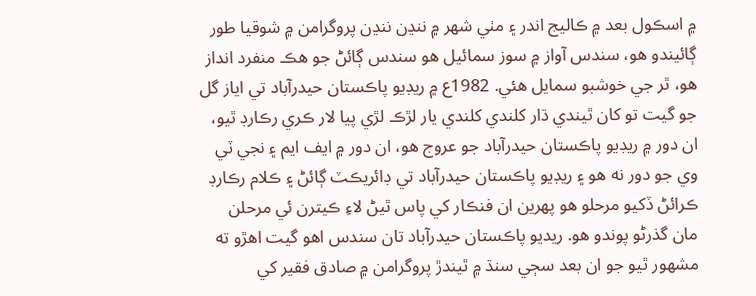۾ اسڪول بعد ۾ ڪاليج اندر ۽ مٺي شهر ۾ ننڍن ننڍن پروگرامن ۾ شوقيا طور ڳائيندو هو، سندس آواز ۾ سوز سمائيل هو سندس ڳائڻ جو هڪ منفرد انداز هو، ٿر جي خوشبو سمايل هئي. 1982ع ۾ ريڊيو پاڪستان حيدرآباد تي اياز گل جو گيت تو کان ٿيندي ڌار کلندي کلندي يار لڙڪ لڙي پيا لار ڪري رڪارڊ ٿيو، ان دور ۾ ريڊيو پاڪستان حيدرآباد جو عروج هو، ان دور ۾ ايف ايم ۽ نجي ٽي وي جو دور نه هو ۽ ريڊيو پاڪستان حيدرآباد تي ڊائريڪٽ ڳائڻ ۽ ڪلام رڪارڊ ڪرائڻ ڏکيو مرحلو هو پهرين ان فنڪار کي پاس ٿيڻ لاءِ ڪيترن ئي مرحلن مان گذرڻو پوندو هو. ريديو پاڪستان حيدرآباد تان سندس اهو گيت اهڙو ته مشهور ٿيو جو ان بعد سڄي سنڌ ۾ ٿيندڙ پروگرامن ۾ صادق فقير کي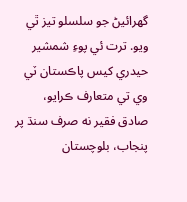گهرائيڻ جو سلسلو تيز ٿي ويو. ترت ئي پوءِ شمشير حيدري کيس پاڪستان ٽي وي تي متعارف ڪرايو، صادق فقير نه صرف سنڌ پر پنجاب، بلوچستان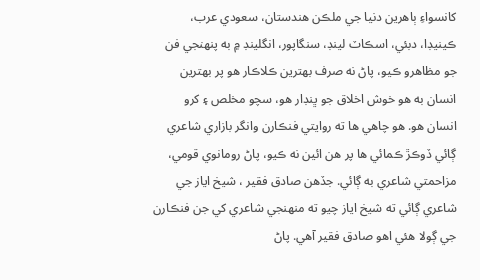کانسواءِ ٻاهرين دنيا جي ملڪن هندستان، سعودي عرب، ڪينيڊا، دبئي، اسڪاٽ لينڊ، سنگاپور، انگلينڊ ۾ به پنهنجي فن جو مظاهرو ڪيو، پاڻ نه صرف بهترين ڪلاڪار هو پر بهترين انسان به هو خوش اخلاق جو ڀنڊار هو، سچو مخلص ۽ کرو انسان هو. هو چاهي ها ته روايتي فنڪارن وانگر بازاري شاعري ڳائي ڏوڪڙ ڪمائي ها پر هن ائين نه ڪيو، پاڻ رومانوي قومي، مزاحمتي شاعري به ڳائي. جڏهن صادق فقير ، شيخ اياز جي شاعري ڳائي ته شيخ اياز چيو ته منهنجي شاعري کي جن فنڪارن جي ڳولا هئي اهو صادق فقير آهي. پاڻ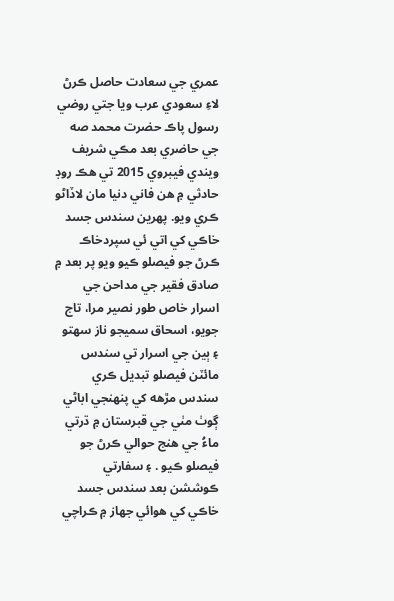عمري جي سعادت حاصل ڪرڻ لاءِ سعودي عرب ويا جتي روضي رسول پاڪ حضرت محمد صه جي حاضري بعد مڪي شريف ويندي فيبروي 2015 تي هڪ روڊ حادثي ۾ هن فاني دنيا مان لاڏاڻو ڪري ويو. پهرين سندس جسد خاڪي کي اتي ئي سپردخاڪ ڪرڻ جو فيصلو ڪيو ويو پر بعد ۾ صادق فقير جي مداحن جي اسرار خاص طور نصير مرا، تاج جويو، اسحاق سميجو ناز سهتو ۽ ٻين جي اسرار تي سندس مائٽن فيصلو تبديل ڪري سندس مڙهه کي پنهنجي اباڻي ڳوٺ مٺي جي قبرستان ۾ ڌرتي ماءُ جي هنج حوالي ڪرڻ جو فيصلو ڪيو . ۽ سفارتي ڪوششن بعد سندس جسد خاڪي کي هوائي جهاز ۾ ڪراچي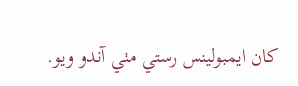کان ايمبولينس رستي مٺي آندو ويو.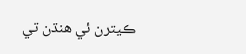ڪيترن ئي هنڌن تي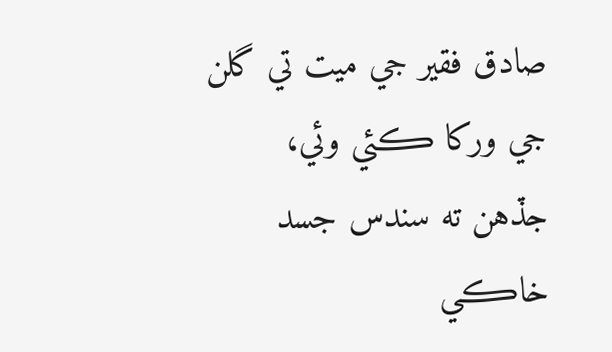صادق فقير جي ميت تي گلن جي ورکا ڪئي وئي، جڏهن ته سندس جسد خاڪي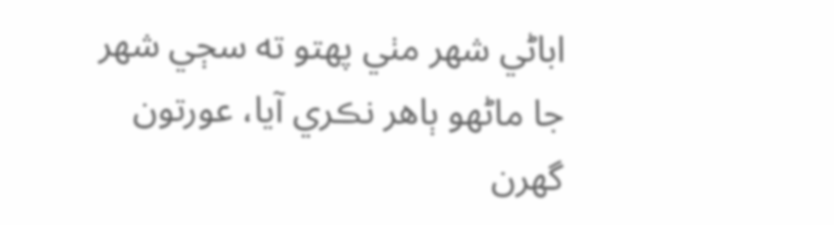اباڻي شهر مٺي پهتو ته سڄي شهر جا ماڻهو ٻاهر نڪري آيا، عورتون گهرن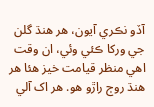آڏو نڪري آيون، هر هنڌ گلن جي ورکا ڪئي وئي، ان وقت اهي منظر قيامت خيز هئا هر هنڌ روڄ راڙو هو. هر اک آلي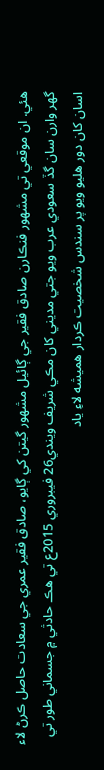هئي. ان موقعي تي مشهور فنڪارن صادق فقير جي ڳائيل مشهور گيتن کي ڳايو، صادق فقير عمري جي سعادت حاصل ڪرڻ لاء گھر وارن سان گڏ سعودي عرب ويو جتي مديني کان مڪي شريف ويندي26 فيبروري 2015ع تي ھڪ حادثي ۾ جسماني طور تي اسان کان دور هليو ويو پر سندس شخصيت ڪردار هميشه لاءِ ياد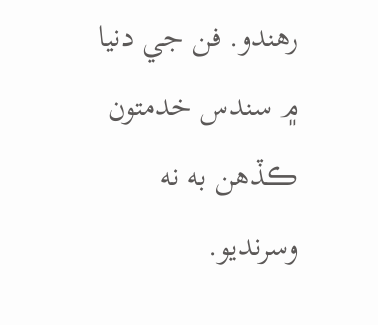رهندو. فن جي دنيا ۾ سندس خدمتون ڪڏهن به نه وسرنديو.